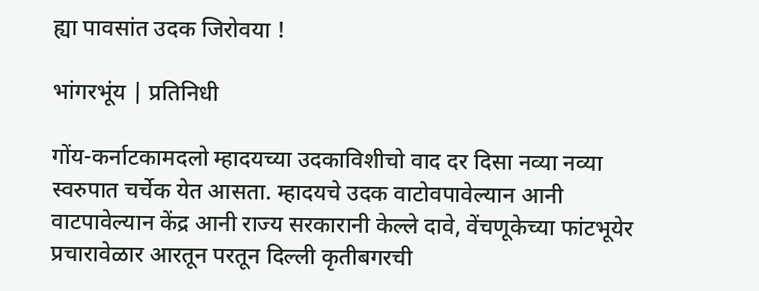ह्या पावसांत उदक जिरोवया !

भांगरभूंय | प्रतिनिधी

गोंय-कर्नाटकामदलो म्हादयच्या उदकाविशीचो वाद दर दिसा नव्या नव्या स्वरुपात चर्चेक येत आसता. म्हादयचे उदक वाटोवपावेल्यान आनी वाटपावेल्यान केंद्र आनी राज्य सरकारानी केल्ले दावे, वेंचणूकेच्या फांटभूयेर प्रचारावेळार आरतून परतून दिल्ली कृतीबगरची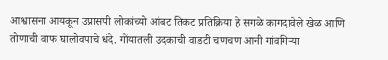आश्वासना आयकून उप्रासपी लोकांच्यो आंबट तिकट प्रतिक्रिया हे सगळे कागदावेले खेळ आणि तोणाची वाफ घालोवपाचे धंदे. गोंयातली उदकाची वाडटी चणचण आनी गांवगिऱ्या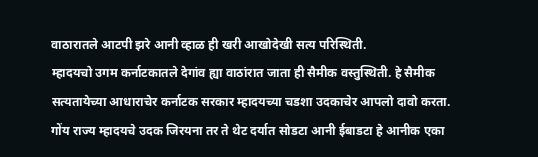वाठारातले आटपी झरे आनी व्हाळ ही खरी आखोदेखी सत्य परिस्थिती.
म्हादयचो उगम कर्नाटकातले देगांव ह्या वाठांरात जाता ही सैमीक वस्तुस्थिती. हे सैमीक सत्यतायेच्या आधाराचेर कर्नाटक सरकार म्हादयच्या चडशा उदकाचेर आपलो दावो करता. गोंय राज्य म्हादयचे उदक जिरयना तर ते थेट दर्यात सोडटा आनी ईबाडटा हे आनीक एका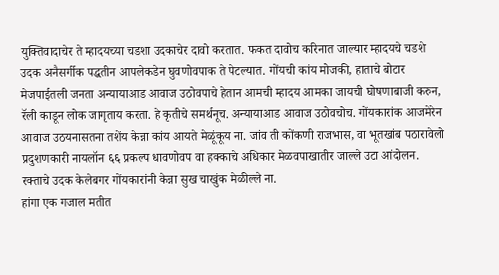युक्तिवादाचेर ते म्हादयच्या चडशा उदकाचेर दावो करतात. फकत दावोच करिनात जाल्यार म्हादयचे चडशे उदक अनैसर्गीक पद्धतीन आपलेकडेन घुवणोवपाक ते पेटल्यात. गोंयची कांय मोजकी, हाताचे बोटार मेजपाईतली जनता अन्यायाआड आवाज उठोवपाचे हेतान आमची म्हादय आमका जायची घोषणाबाजी करुन, रॅली काडून लोक जागृताय करता. हे कृतीचे समर्थनूच. अन्यायाआड आवाज उठोवचोच. गोंयकारांक आजमेरेन आवाज उठयनासतना तशेंय केन्ना कांय आयते मेळूंकूय ना. जांव ती कोंकणी राजभास, वा भूतखांब पठारावेलो प्रदुशणकारी नायलॉन ६६ प्रकल्प धावणोवप वा हक्काचे अधिकार मेळवपाखातीर जाल्ले उटा आंदोलन. रक्ताचे उदक केलेबगर गोंयकारांनी केन्ना सुख चाखुंक मेळील्ले ना.
हांगा एक गजाल मतीत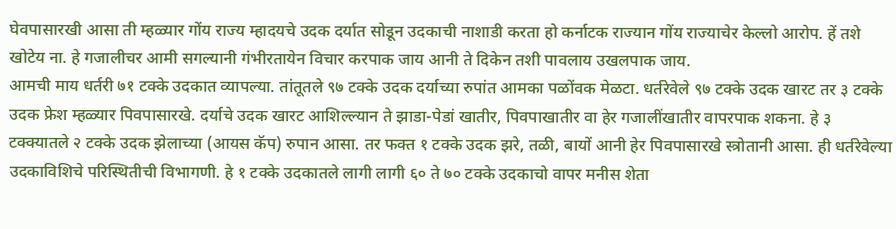घेवपासारखी आसा ती म्हळ्यार गोंय राज्य म्हादयचे उदक दर्यात सोडून उदकाची नाशाडी करता हो कर्नाटक राज्यान गोंय राज्याचेर केल्लो आरोप. हें तशे खोटेय ना. हे गजालीचर आमी सगल्यानी गंभीरतायेन विचार करपाक जाय आनी ते दिकेन तशी पावलाय उखलपाक जाय.
आमची माय धर्तरी ७१ टक्के उदकात व्यापल्या. तांतूतले ९७ टक्के उदक दर्याच्या रुपांत आमका पळोंवक मेळटा. धर्तरेवेले ९७ टक्के उदक खारट तर ३ टक्के उदक फ्रेश म्हळ्यार पिवपासारखे. दर्याचे उदक खारट आशिल्ल्यान ते झाडा-पेडां खातीर, पिवपाखातीर वा हेर गजालींखातीर वापरपाक शकना. हे ३ टक्क्यातले २ टक्के उदक झेलाच्या (आयस कॅप) रुपान आसा. तर फक्त १ टक्के उदक झरे, तळी, बायों आनी हेर पिवपासारखे स्त्रोतानी आसा. ही धर्तरेवेल्या उदकाविशिचे परिस्थितीची विभागणी. हे १ टक्के उदकातले लागी लागी ६० ते ७० टक्के उदकाचो वापर मनीस शेता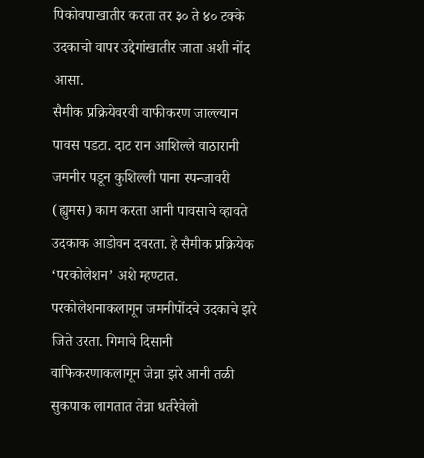पिकोवपाखातीर करता तर ३० ते ४० टक्के उदकाचो वापर उद्देगांखातीर जाता अशी नोंद आसा.
सैमीक प्रक्रियेवरवी वाफीकरण जाल्ल्यान पावस पडटा. दाट रान आशिल्ले वाठारानी जमनीर पडून कुशिल्ली पाना स्पन्जावरी (ह्युमस) काम करता आनी पावसाचे व्हावते उदकाक आडोवन दवरता. हे सैमीक प्रक्रियेक ‘परकोलेशन’ अशे म्हण्टात. परकोलेशनाकलागून जमनीपोंदचे उदकाचे झरे जिते उरता. गिमाचे दिसानी वाफिकरणाकलागून जेन्ना झरे आनी तळी सुकपाक लागतात तेन्ना धर्तरेवेलो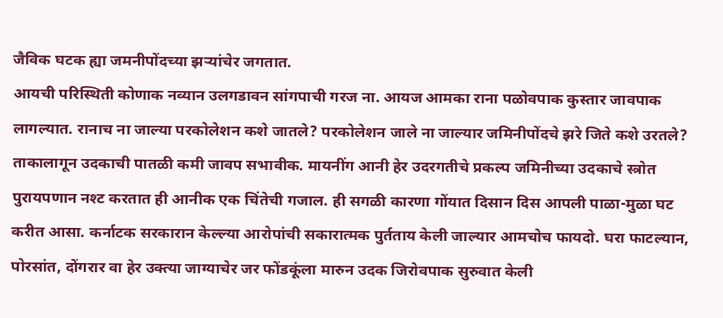जैविक घटक ह्या जमनीपोंदच्या झऱ्यांचेर जगतात.
आयची परिस्थिती कोणाक नव्यान उलगडावन सांगपाची गरज ना. आयज आमका राना पळोवपाक कुस्तार जावपाक लागल्यात. रानाच ना जाल्या परकोलेशन कशे जातले? परकोलेशन जाले ना जाल्यार जमिनीपोंदचे झरे जिते कशे उरतले? ताकालागून उदकाची पातळी कमी जावप सभावीक. मायनींग आनी हेर उदरगतीचे प्रकल्प जमिनीच्या उदकाचे स्त्रोत पुरायपणान नश्ट करतात ही आनीक एक चिंतेची गजाल. ही सगळी कारणा गोंयात दिसान दिस आपली पाळा-मुळा घट करीत आसा. कर्नाटक सरकारान केल्ल्या आरोपांची सकारात्मक पुर्तताय केली जाल्यार आमचोच फायदो. घरा फाटल्यान, पोरसांत, दोंगरार वा हेर उक्त्या जाग्याचेर जर फोंडकूंला मारुन उदक जिरोवपाक सुरुवात केली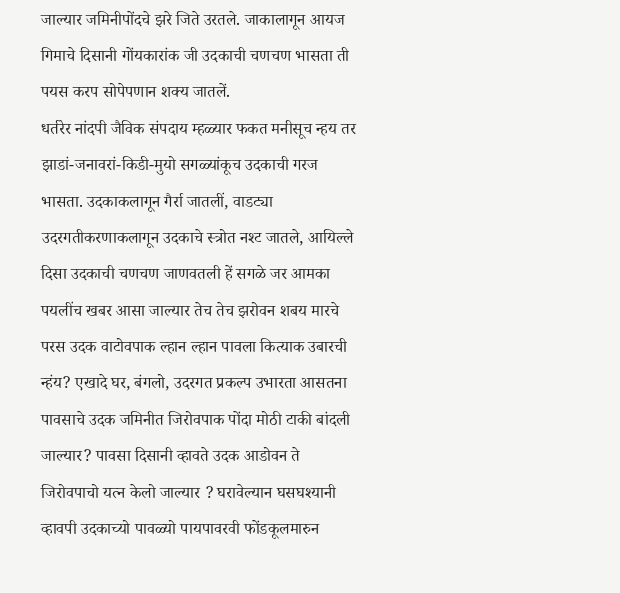जाल्यार जमिनीपोंदचे झरे जिते उरतले. जाकालागून आयज गिमाचे दिसानी गोंयकारांक जी उदकाची चणचण भासता ती पयस करप सोपेपणान शक्य जातलें.
धर्तरेर नांदपी जैविक संपदाय म्हळ्यार फकत मनीसूच न्हय तर झाडां-जनावरां-किडी-मुयो सगळ्यांकूच उदकाची गरज भासता. उदकाकलागून गैर्रा जातलीं, वाडट्या उदरगतीकरणाकलागून उदकाचे स्त्रोत नश्ट जातले, आयिल्ले दिसा उदकाची चणचण जाणवतली हें सगळे जर आमका पयलींच खबर आसा जाल्यार तेच तेच झरोवन शबय मारचे परस उदक वाटोवपाक ल्हान ल्हान पावला कित्याक उबारची न्हंय? एखादे घर, बंगलो, उदरगत प्रकल्प उभारता आसतना पावसाचे उदक जमिनीत जिरोवपाक पोंदा मोठी टाकी बांदली जाल्यार? पावसा दिसानी व्हावते उदक आडोवन ते जिरोवपाचो यत्न केलो जाल्यार ? घरावेल्यान घसघश्यानी व्हावपी उदकाच्यो पावळ्यो पायपावरवी फोंडकूलमारुन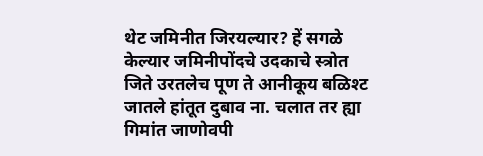थेट जमिनीत जिरयल्यार? हें सगळे केल्यार जमिनीपोंदचे उदकाचे स्त्रोत जिते उरतलेच पूण ते आनीकूय बळिश्ट जातले हांतूत दुबाव ना. चलात तर ह्या गिमांत जाणोवपी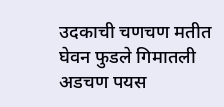उदकाची चणचण मतीत घेवन फुडले गिमातली अडचण पयस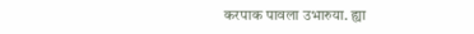करपाक पावला उभारुया. ह्या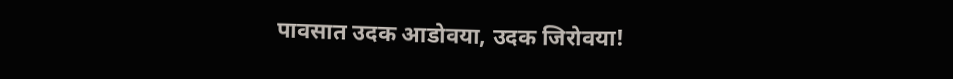पावसात उदक आडोवया, उदक जिरोवया!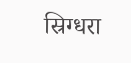स्रिग्धरा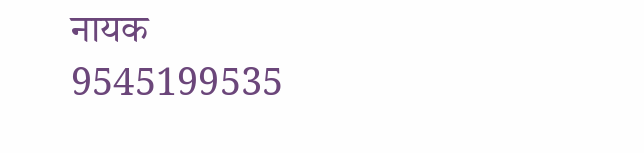नायक
9545199535